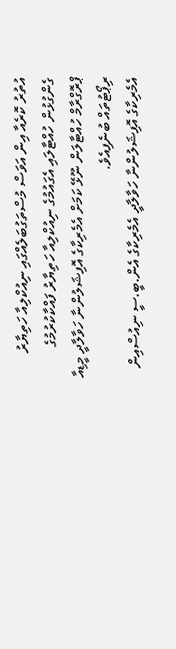އުތުރު ކޮރެއާ އިން އަވަސް މުސްތަގުބަލެއްގައި ނިއުކްލިއާ ހަތިޔާރު ގެންގުޅުން ހުއްޓާލައި އެގައުމުގެ ނިއުކްލިއާ ހަތިޔާރު ފައްކާކުރުމުގެ ޕްރޮގްރާމް ހުއްޓާލަން ނޫޅޭ ކަމަށް އެމެރިކާގެ އޮފިޝަލުންނާ ހަވާލާދީ މީޑިއާ ރިޕޯޓުތައް ބުނެފިއެވެ.
އެމެރިކާގެ އޮފިޝަލުންނާ ހަވާލާދީ އެމެރިކާގެ އެން.ބީ.ސީ ނިއުސްއިން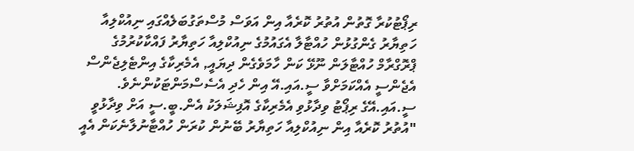ރިޕޯޓުކުރާ ގޮތުން އުތުރު ކޮރެއާ އިން އަވަސް މުސްތަގުބަލެއްގައި ނިއުކްލިއާ ހަތިޔާރު ގެންގުޅުން ހުއްޓާލާ އެގައުމުގެ ނިއުކްލިއާ ހަތިޔާރު ފައްކާކުރުމުގެ ޕްރޮގްރާމް ހުއްޓާލަން ނޫޅޭ ކަން ހާމަވެގެން ދިޔައީ, އެމެރިކާގެ އިންޓެލިޖެންސް އެޖެންސީ އެއްކަމަށްވާ ސީ.އައި.އޭ އިން ހެދި އެސެސްމަންޓަކުންނެވެ.
ސީ.އައި.އޭގެ ރިޕޯޓު ވިދާޅުވި އެމެރިކާގެ އޮފިޝަލަކު އެން.ބީ.ސީ އަށް ވިދާޅުވީ "އުތުރު ކޮރެއާ އިން ނިއުކްލިއާ ހަތިޔާރު ބޭނުން ކުރަން ހުއްޓާނުލާނެކަން އެއީ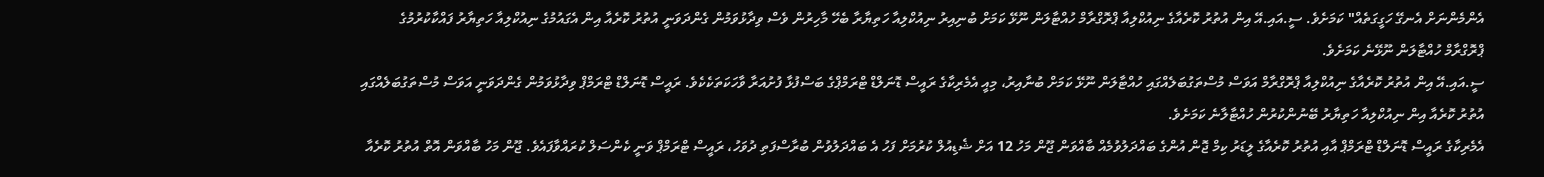އެންމެންނަށް އެނގޭ ހަގީގަތެއް" ކަމަށެވެ. ސީ.އައި.އޭ އިން އުތުރު ކޮރެއާގެ ނިއުކްލިއާ ޕްރޮގްރާމް ހުއްޓާލަން ނޫޅޭ ކަމަށް ބުނިއިރު ނިއުކްލިއާ ހަތިޔާރާ ބެހޭ މާހިރުން ވެސް ވިދާޅުވަމުން ގެންދަވަނީ އުތުރު ކޮރެއާ އިން އެގައުމުގެ ނިއުކްލިއާ ހަތިޔާރު ފައްކާކުރުމުގެ ޕްރޮގްރާމް ހުއްޓާލަން ނޫޅޭނެ ކަމަށެވެ.
ސީ.އައި.އޭ އިން އުތުރު ކޮރެއާގެ ނިއުކްލިއާ ޕްރޮގްރާމް އަވަސް މުސްތަގުބަލެއްގައި ހުއްޓާލަން ނޫޅޭ ކަމަށް ބުނާއިރު، މިއީ އެމެރިކާގެ ރައީސް ޑޮނަލްޑް ޓްރަމްޕްގެ ބަސްފުޅާ ފުށުއަރާ ވާހަކަތަކެކެވެ. ރައީސް ޑޮނަލްޑް ޓްރަމްޕް ވިދާޅުވަމުން ގެންދަވަނީ އަވަސް މުސްތަގުބަލެއްގައި އުތުރު ކޮރެއާ އިން ނިއުކްލިއާ ހަތިޔާރު ބޭނުންކުރުން ހުއްޓާލާނެ ކަމަށެވެ.
އެމެރިކާގެ ރައީސް ޑޮނަލްޑް ޓްރަމްޕް އާއި އުތުރު ކޮރެއާގެ ލީޑަރު ކިމް ޖޮން އުންގެ ބައްދަލުވުމެއް ބާއްވަން ޖޫން މަހު 12 އަށް ޝެޑިއުލް ކުރުމަށް ފަހު އެ ބައްދަލުވުން ބުރާސްފަތި ދުވަހު، ރައީސް ޓްރަމްޕް ވަނީ ކެންސަލް ކުރައްވާފައެވެ. ޖޫން މަހު ބާއްވަން އޮތް އުތުރު ކޮރެއާ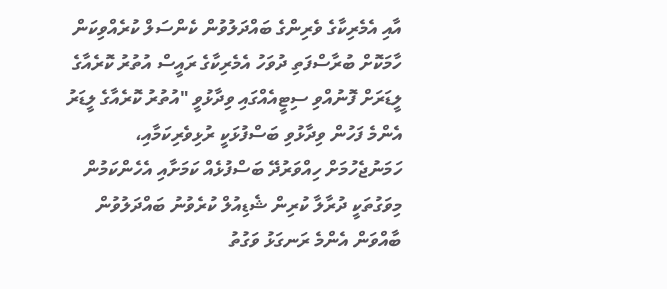އާއި އެމެރިކާގެ ވެރިންގެ ބައްދަލުވުން ކެންސަލް ކުރެއްވިކަން ހާމަކޮށް ބުރާސްފަތި ދުވަހު އެމެރިކާގެ ރައީސް އުތުރު ކޮރެއާގެ ލީޑަރަށް ފޮނުއްވި ސިޓީއެއްގައި ވިދާޅުވީ "އުތުރު ކޮރެއާގެ ލީޑަރު އެންމެ ފަހުން ވިދާޅުވި ބަސްފުޅަކީ ރުޅިވެރިކަމާއި، ހަމަނުޖެހުމަށް ހިއްވަރުދޭ ބަސްފުޅެއް ކަމަށާއި އެހެންކަމުން މިވަގުތަކީ ދުރާލާ ކުރިން ޝެޑިއުލް ކުރެވުނު ބައްދަލުވުން ބާއްވަން އެންމެ ރަނގަޅު ވަގުތު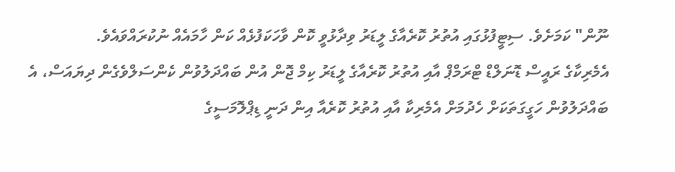ނޫން" ކަމަށެވެ. ސިޓީފުޅުގައި އުތުރު ކޮރެއާގެ ލީޑަރު ވިދާޅުވީ ކޮން ވާހަކަފުޅެއް ކަން ހާމައެއް ނުކުރައްވައެވެ.
އެމެރިކާގެ ރައީސް ޑޮނަލްޑް ޓްރަމްޕް އާއި އުތުރު ކޮރެއާގެ ލީޑަރު ކިމް ޖޮން އުން ބައްދަލުވުން ކެންސަލްވެގެން ދިޔައަސް، އެ ބައްދަލުވުން ހަގީގަތަކަށް ހެދުމަށް އެމެރިކާ އާއި އުތުރު ކޮރެއާ އިން ދަނީ ޑިޕްލޮމަސީގެ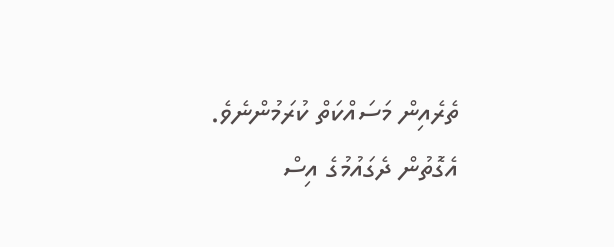ތެރެއިން މަސައްކަތް ކުރަމުންނެވެ. އެގޮތުން ދެގައުމުގެ އިސް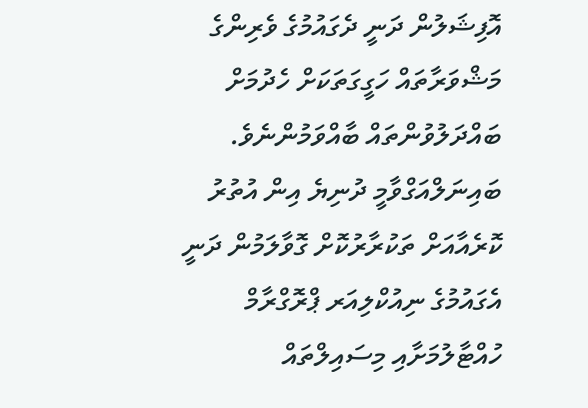އޮފިޝަލުން ދަނީ ދެގައުމުގެ ވެރިންގެ މަޝްވަރާތައް ހަގީގަތަކަށް ހެދުމަށް ބައްދަލުވުންތައް ބާއްވަމުންނެވެ.
ބައިނަލްއަގްވާމީ ދުނިޔެ އިން އުތުރު ކޮރެއާއަށް ތަކުރާރުކޮށް ގޮވާލަމުން ދަނީ އެގައުމުގެ ނިއުކްލިއަރ ޕްރޮގްރާމް ހުއްޓާލުމަށާއި މިސައިލްތައް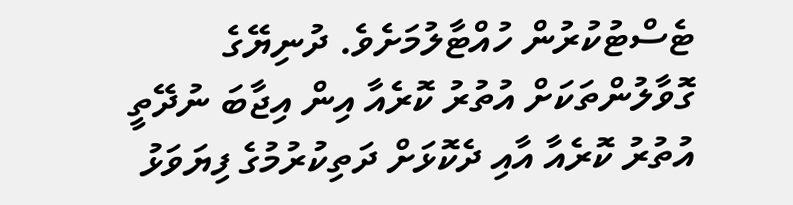ޓެސްޓުކުރުން ހުއްޓާލުމަށެވެ. ދުނިޔޭގެ ގޮވާލުންތަކަށް އުތުރު ކޮރެއާ އިން އިޖާބަ ނުދޭތީ އުތުރު ކޮރެއާ އާއި ދެކޮޅަށް ދަތިކުރުމުގެ ފިޔަވަޅު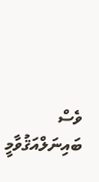ވެސް ބައިނަލްއަޤުވާމީ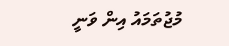މުޖުތަމައު އިން ވަނީ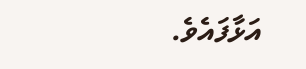އަޅާފައެވެ.